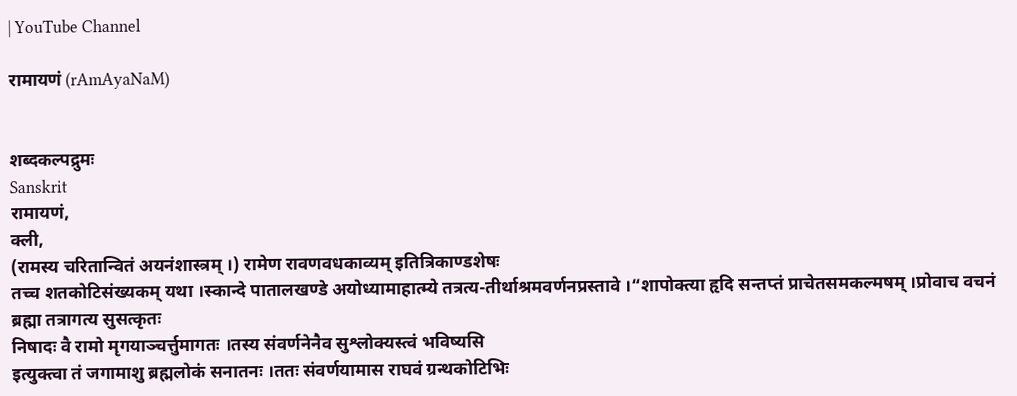| YouTube Channel

रामायणं (rAmAyaNaM)


शब्दकल्पद्रुमः
Sanskrit
रामायणं,
क्ली,
(रामस्य चरितान्वितं अयनंशास्त्रम् ।) रामेण रावणवधकाव्यम् इतित्रिकाण्डशेषः
तच्च शतकोटिसंख्यकम् यथा ।स्कान्दे पातालखण्डे अयोध्यामाहात्म्ये तत्रत्य-तीर्थाश्रमवर्णनप्रस्तावे ।“शापोक्त्या हृदि सन्तप्तं प्राचेतसमकल्मषम् ।प्रोवाच वचनं ब्रह्मा तत्रागत्य सुसत्कृतः
निषादः वै रामो मृगयाञ्चर्त्तुमागतः ।तस्य संवर्णनेनैव सुश्लोक्यस्त्वं भविष्यसि
इत्युक्त्वा तं जगामाशु ब्रह्मलोकं सनातनः ।ततः संवर्णयामास राघवं ग्रन्थकोटिभिः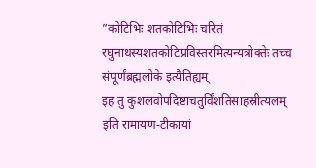”कोटिभिः शतकोटिभिः चरितं रघुनाथस्यशतकोटिप्रविस्तरमित्यन्यत्रोक्तेः तच्च संपूर्णंब्रह्मलोके इत्यैतिह्यम्
इह तु कुशलवोपदिष्टाचतुर्विंशतिसाहस्रीत्यलम् इति रामायण-टीकायां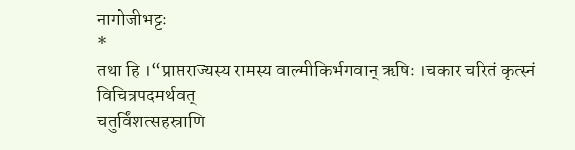नागोजीभट्टः
*
तथा हि ।“प्राप्तराज्यस्य रामस्य वाल्मीकिर्भगवान् ऋषिः ।चकार चरितं कृत्स्नं विचित्रपदमर्थवत्
चतुर्विंशत्सहस्राणि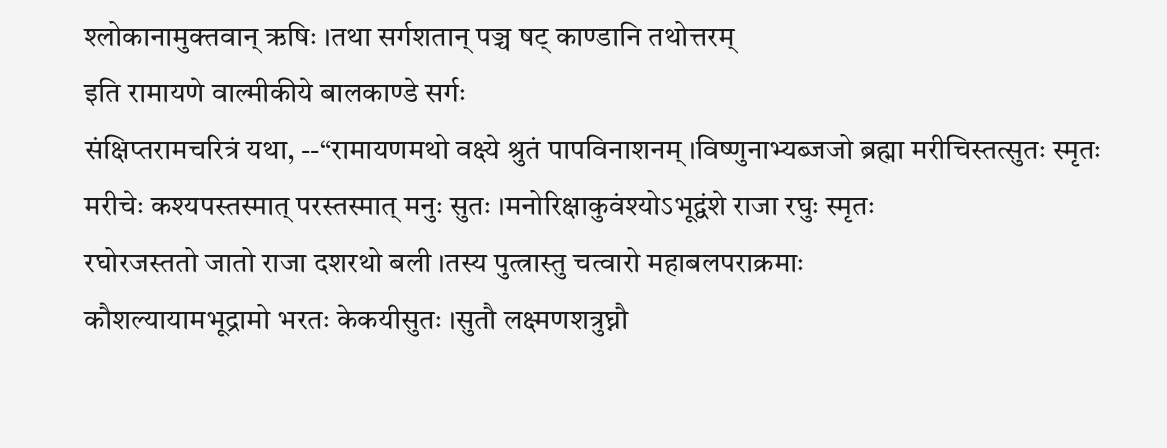श्लोकानामुक्तवान् ऋषिः ।तथा सर्गशतान् पञ्च षट् काण्डानि तथोत्तरम्
इति रामायणे वाल्मीकीये बालकाण्डे सर्गः
संक्षिप्तरामचरित्रं यथा, --“रामायणमथो वक्ष्ये श्रुतं पापविनाशनम् ।विष्णुनाभ्यब्जजो ब्रह्मा मरीचिस्तत्सुतः स्मृतः
मरीचेः कश्यपस्तस्मात् परस्तस्मात् मनुः सुतः ।मनोरिक्षाकुवंश्योऽभूद्वंशे राजा रघुः स्मृतः
रघोरजस्ततो जातो राजा दशरथो बली ।तस्य पुत्त्रास्तु चत्वारो महाबलपराक्रमाः
कौशल्यायामभूद्रामो भरतः केकयीसुतः ।सुतौ लक्ष्मणशत्रुघ्नौ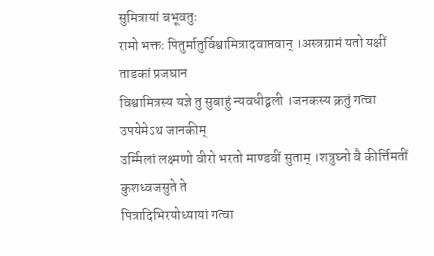सुमित्रायां बभूवतुः
रामो भक्तः पितुर्मातुर्विश्वामित्रादवाप्तवान् ।अस्त्रग्रामं यतो यक्षीं ताडकां प्रजघान
विश्वामित्रस्य यज्ञे तु सुबाहुं न्यवधीद्बली ।जनकस्य क्रतुं गत्वा उपयेमेऽथ जानकीम्
उर्म्मिलां लक्ष्मणो वीरो भरतो माण्डवीं सुताम् ।शत्रुघ्नो वै कीर्त्तिमतीं कुशध्वजसुते ते
पित्रादिभिरयोध्यायां गत्वा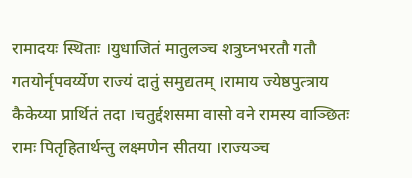रामादयः स्थिताः ।युधाजितं मातुलञ्च शत्रुघ्नभरतौ गतौ
गतयोर्नृपवर्य्येण राज्यं दातुं समुद्यतम् ।रामाय ज्येष्ठपुत्त्राय कैकेय्या प्रार्थितं तदा ।चतुर्द्दशसमा वासो वने रामस्य वाञ्छितः
रामः पितृहितार्थन्तु लक्ष्मणेन सीतया ।राज्यञ्च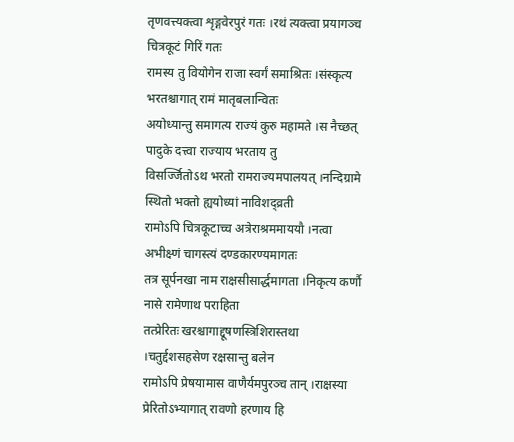तृणवत्त्यक्त्वा शृङ्गवेरपुरं गतः ।रथं त्यक्त्वा प्रयागञ्च चित्रकूटं गिरिं गतः
रामस्य तु वियोगेन राजा स्वर्गं समाश्रितः ।संस्कृत्य भरतश्चागात् रामं मातृबलान्वितः
अयोध्यान्तु समागत्य राज्यं कुरु महामते ।स नैच्छत् पादुके दत्त्वा राज्याय भरताय तु
विसर्ज्जितोऽथ भरतो रामराज्यमपालयत् ।नन्दिग्रामे स्थितो भक्तो ह्ययोध्यां नाविशद्व्रती
रामोऽपि चित्रकूटाच्च अत्रेराश्रममाययौ ।नत्वा अभीक्ष्णं चागस्त्यं दण्डकारण्यमागतः
तत्र सूर्पनखा नाम राक्षसीसार्द्धमागता ।निकृत्य कर्णौ नासे रामेणाथ पराहिता
तत्प्रेरितः खरश्चागाद्दूषणस्त्रिशिरास्तथा ।चतुर्द्दशसहसेण रक्षसान्तु बलेन
रामोऽपि प्रेषयामास वाणैर्यमपुरञ्च तान् ।राक्षस्या प्रेरितोऽभ्यागात् रावणो हरणाय हि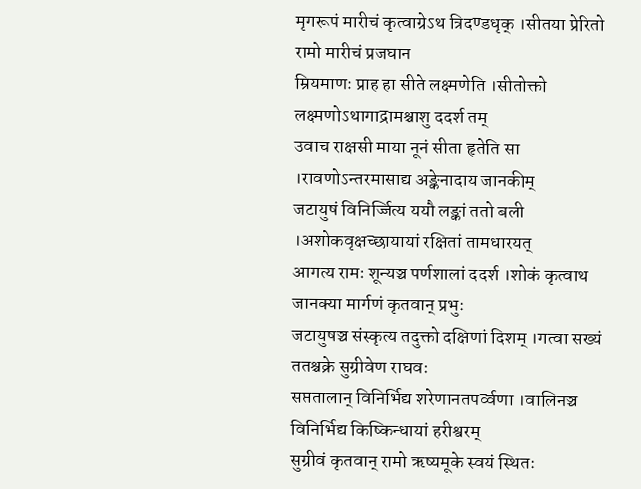मृगरूपं मारीचं कृत्वाग्रेऽथ त्रिदण्डधृक् ।सीतया प्रेरितो रामो मारीचं प्रजघान
म्रियमाणः प्राह हा सीते लक्ष्मणेति ।सीतोक्तो लक्ष्मणोऽथागाद्रामश्चाशु ददर्श तम्
उवाच राक्षसी माया नूनं सीता हृतेति सा ।रावणोऽन्तरमासाद्य अङ्केनादाय जानकीम्
जटायुषं विनिर्ज्जित्य ययौ लङ्कां ततो बली ।अशोकवृक्षच्छायायां रक्षितां तामधारयत्
आगत्य रामः शून्यञ्च पर्णशालां ददर्श ।शोकं कृत्वाथ जानक्या मार्गणं कृतवान् प्रभुः
जटायुषञ्च संस्कृत्य तदुक्तो दक्षिणां दिशम् ।गत्वा सख्यं ततश्चक्रे सुग्रीवेण राघवः
सप्ततालान् विनिर्भिद्य शरेणानतपर्व्वणा ।वालिनञ्च विनिर्भिद्य किष्किन्धायां हरीश्वरम्
सुग्रीवं कृतवान् रामो ऋष्यमूके स्वयं स्थितः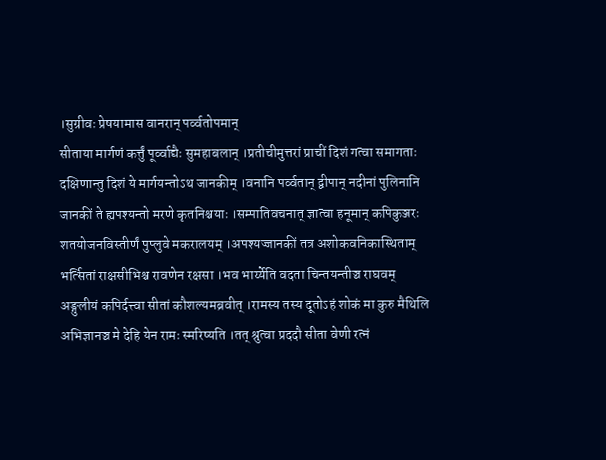।सुग्रीवः प्रेषयामास वानरान् पर्व्वतोपमान्
सीताया मार्गणं कर्त्तुं पूर्व्वाद्यैः सुमहाबलान् ।प्रतीचीमुत्तरां प्राचीं दिशं गत्वा समागताः
दक्षिणान्तु दिशं ये मार्गयन्तोऽथ जानकीम् ।वनानि पर्व्वतान् द्वीपान् नदीनां पुलिनानि
जानकीं ते ह्यपश्यन्तो मरणे कृतनिश्चयाः ।सम्पातिवचनात् ज्ञात्वा हनूमान् कपिकुञ्जरः
शतयोजनविस्तीर्णं पुप्लुवे मकरालयम् ।अपश्यज्जानकीं तत्र अशोकवनिकास्थिताम्
भर्त्सितां राक्षसीभिश्च रावणेन रक्षसा ।भव भार्य्येति वदता चिन्तयन्तीञ्च राघवम्
अङ्गुलीयं कपिर्दत्त्वा सीतां कौशल्यमब्रवीत् ।रामस्य तस्य दूतोऽहं शोकं मा कुरु मैथिलि
अभिज्ञानञ्च मे देहि येन रामः स्मरिष्यति ।तत् श्रुत्वा प्रददौ सीता वेणी रत्नं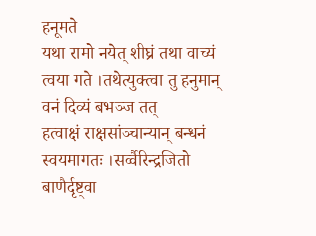हनूमते
यथा रामो नयेत् शीघ्रं तथा वाच्यं त्वया गते ।तथेत्युक्त्वा तु हनुमान् वनं दिव्यं बभञ्ज तत्
हत्वाक्षं राक्षसांञ्चान्यान् बन्धनं स्वयमागतः ।सर्व्वैरिन्द्रजितो बाणैर्दृष्ट्वा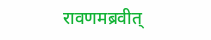रावणमब्रवीत्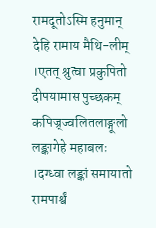रामदूतोऽस्मि हनुमान् देहि रामाय मैथि-लीम् ।एतत् श्रुत्वा प्रकुपितो दीपयामास पुच्छकम्
कपिज्र्ज्वलितलाङ्गूलो लङ्कागेहे महाबलः ।दग्ध्वा लङ्कां समायातो रामपार्श्वं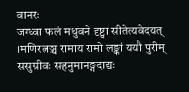वानरः
जग्ध्वा फलं मधुवने दृष्ट्वा सीतेत्यवेदयत् ।मणिरत्नञ्च रामाय रामो लङ्कां ययौ पुरीम्
ससुग्रीवः सहनुमानङ्गदाद्यः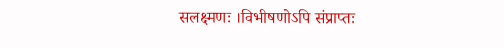सलक्ष्मणः ।विभीषणोऽपि संप्राप्तः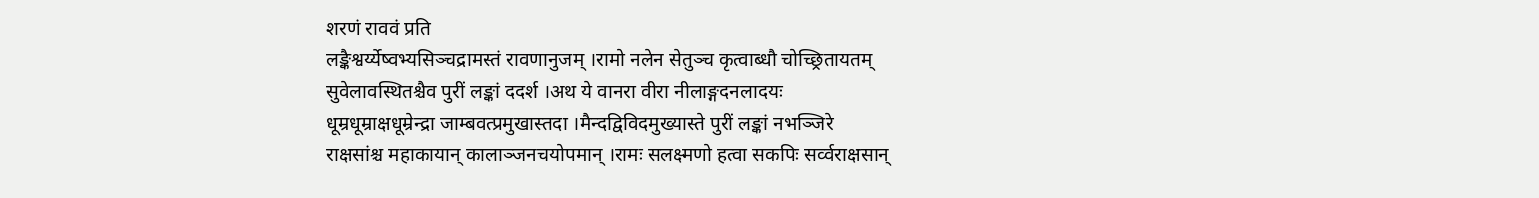शरणं राववं प्रति
लङ्कैश्वर्य्येष्वभ्यसिञ्चद्रामस्तं रावणानुजम् ।रामो नलेन सेतुञ्च कृत्वाब्धौ चोच्छ्रितायतम्
सुवेलावस्थितश्चैव पुरीं लङ्कां ददर्श ।अथ ये वानरा वीरा नीलाङ्गदनलादयः
धूम्रधूम्राक्षधूम्रेन्द्रा जाम्बवत्प्रमुखास्तदा ।मैन्दद्विविदमुख्यास्ते पुरीं लङ्कां नभञ्जिरे
राक्षसांश्च महाकायान् कालाञ्जनचयोपमान् ।रामः सलक्ष्मणो हत्वा सकपिः सर्व्वराक्षसान्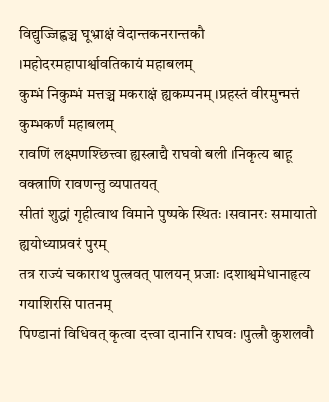विद्युज्जिह्वञ्च घूभ्राक्षं वेदान्तकनरान्तकौ ।महोदरमहापार्श्वावतिकायं महाबलम्
कुम्भं निकुम्भं मत्तञ्च मकराक्षं ह्यकम्पनम् ।प्रहस्तं वीरमुन्मत्तं कुम्भकर्णं महाबलम्
रावणिं लक्ष्मणश्छित्त्वा ह्यस्त्राद्यै राघवो बली ।निकृत्य बाहू वक्त्राणि रावणन्तु व्यपातयत्
सीतां शुद्धां गृहीत्वाथ विमाने पुष्पके स्थितः ।सवानरः समायातो ह्ययोध्याप्रवरं पुरम्
तत्र राज्यं चकाराथ पुत्त्रवत् पालयन् प्रजाः ।दशाश्वमेधानाहृत्य गयाशिरसि पातनम्
पिण्डानां विधिवत् कृत्वा दत्त्वा दानानि राघवः ।पुत्त्रौ कुशलवौ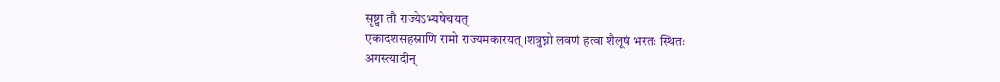सृष्ट्वा तौ राज्येऽभ्यषेचयत्
एकादशसहस्राणि रामो राज्यमकारयत् ।शत्रुघ्नो लवणं हत्वा शैलूषं भरतः स्थितः
अगस्त्यादीन्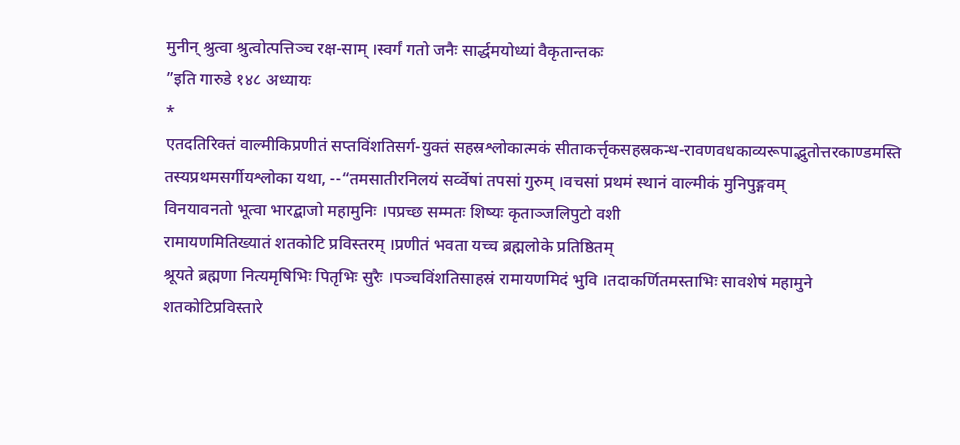मुनीन् श्रुत्वा श्रुत्वोत्पत्तिञ्च रक्ष-साम् ।स्वर्गं गतो जनैः सार्द्धमयोध्यां वैकृतान्तकः
”इति गारुडे १४८ अध्यायः
*
एतदतिरिक्तं वाल्मीकिप्रणीतं सप्तविंशतिसर्ग-युक्तं सहस्रश्लोकात्मकं सीताकर्त्तृकसहस्रकन्ध-रावणवधकाव्यरूपाद्भुतोत्तरकाण्डमस्ति तस्यप्रथमसर्गीयश्लोका यथा, --“तमसातीरनिलयं सर्व्वेषां तपसां गुरुम् ।वचसां प्रथमं स्थानं वाल्मीकं मुनिपुङ्गवम्
विनयावनतो भूत्वा भारद्बाजो महामुनिः ।पप्रच्छ सम्मतः शिष्यः कृताञ्जलिपुटो वशी
रामायणमितिख्यातं शतकोटि प्रविस्तरम् ।प्रणीतं भवता यच्च ब्रह्मलोके प्रतिष्ठितम्
श्रूयते ब्रह्मणा नित्यमृषिभिः पितृभिः सुरैः ।पञ्चविंशतिसाहस्रं रामायणमिदं भुवि ।तदाकर्णितमस्ताभिः सावशेषं महामुने
शतकोटिप्रविस्तारे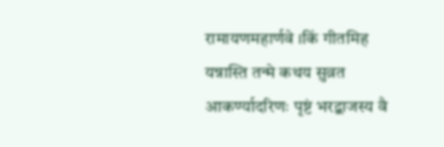रामायणमहार्णवे ।किं गीतमिह यन्नास्ति तन्मे कथय सुव्रत
आकर्ण्यादरिणः पृष्टं भरद्बाजस्य वै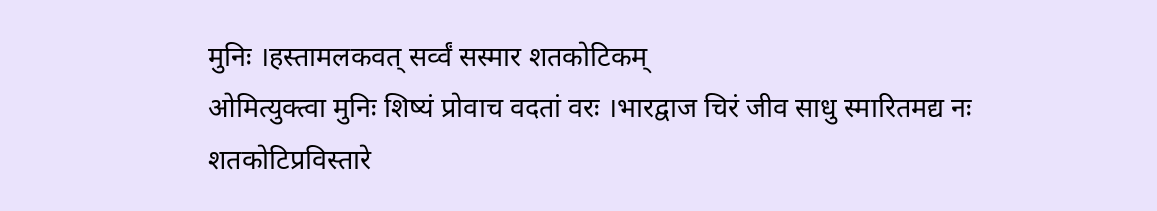मुनिः ।हस्तामलकवत् सर्व्वं सस्मार शतकोटिकम्
ओमित्युक्त्वा मुनिः शिष्यं प्रोवाच वदतां वरः ।भारद्वाज चिरं जीव साधु स्मारितमद्य नः
शतकोटिप्रविस्तारे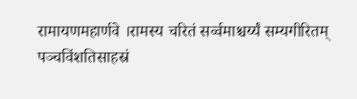रामायणमहार्णवे ।रामस्य चरितं सर्व्वमाश्चर्य्यं सम्यगीरितम्
पञ्चविंशतिसाहस्रं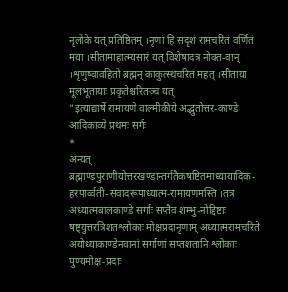नृलोके यत् प्रतिष्ठितम् ।नृणां हि सदृशं रामचरितं वर्णितं मया ।सीतामाहात्म्यसारं यत् विशेषादत्र नोक्त-वान् ।शृणुष्वावहितो ब्रह्मन् काकुत्स्थचरितं महत् ।सीताया मूलभूतायाः प्रकृतेश्चरितञ्च यत्
”इत्याद्यार्षे रामायणे वाल्मीकीये अद्भुतोत्तर-काण्डे आदिकाव्ये प्रथमः सर्गः
*
अन्यत् ब्रह्माण्डपुराणीयोत्तरखण्डान्तर्गतैकषष्टितमाध्यायादिक-हरपार्व्वती-संवादरूपाध्यात्म-रामायणमस्ति ।तत्र अध्यात्मबालकाण्डे सर्गाः सप्तैव शम्भु-नोद्दिष्टाः षष्ट्युत्तरत्रिशतश्लोकाः मोक्षप्रदानृणाम् अध्यात्मरामचरिते अयोध्याकाण्डेनवानां सर्गाणां सप्तशतानि श्लोकाः पुण्यमोक्ष-प्रदाः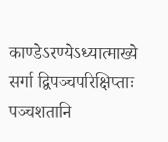काण्डेऽरण्येऽध्यात्माख्ये सर्गा द्विपञ्चपरिक्षिप्ताः पञ्चशतानि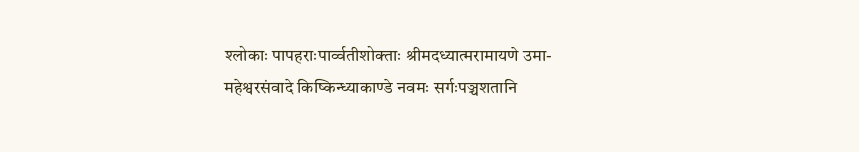श्लोकाः पापहराःपार्व्वतीशोक्ताः श्रीमदध्यात्मरामायणे उमा-महेश्वरसंवादे किष्किन्ध्याकाण्डे नवमः सर्गःपञ्चशतानि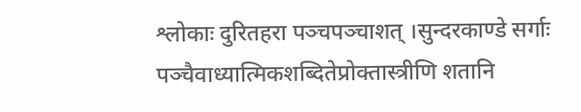श्लोकाः दुरितहरा पञ्चपञ्चाशत् ।सुन्दरकाण्डे सर्गाः पञ्चैवाध्यात्मिकशब्दितेप्रोक्तास्त्रीणि शतानि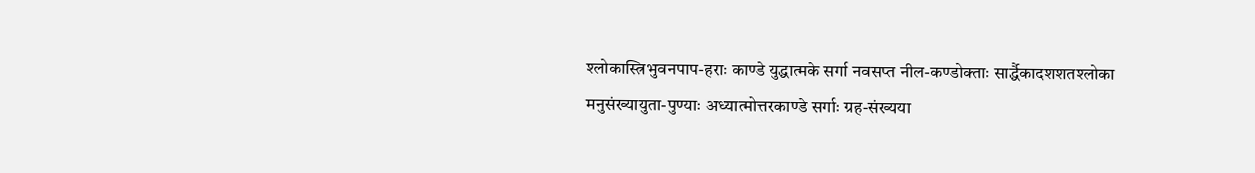श्लोकास्त्रिभुवनपाप-हराः काण्डे युद्धात्मके सर्गा नवसप्त नील-कण्डोक्ताः सार्द्धैकादशशतश्लोका मनुसंख्यायुता-पुण्याः अध्यात्मोत्तरकाण्डे सर्गाः ग्रह-संख्यया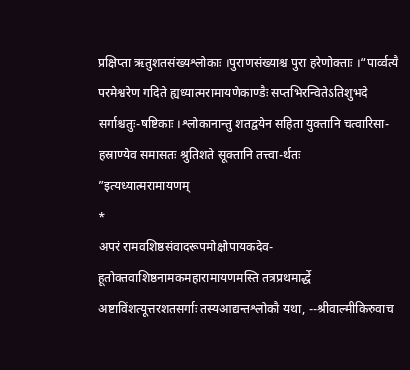प्रक्षिप्ता ऋतुशतसंख्यश्लोकाः ।पुराणसंख्याश्च पुरा हरेणोक्ताः ।“पार्व्वत्यै परमेश्वरेण गदिते ह्यध्यात्मरामायणेकाण्डैः सप्तभिरन्वितेऽतिशुभदे सर्गाश्चतुः-षष्टिकाः ।श्लोकानान्तु शतद्वयेन सहिता युक्तानि चत्वारिसा-हस्राण्येव समासतः श्रुतिशते सूक्तानि तत्त्वा-र्थतः
”इत्यध्यात्मरामायणम्
*
अपरं रामवशिष्ठसंवादरूपमोक्षोपायकदेव-हूतोक्तवाशिष्ठनामकमहारामायणमस्ति तत्रप्रथमार्द्धे अष्टाविंशत्यूत्तरशतसर्गाः तस्यआद्यन्तश्लोकौ यथा, --श्रीवाल्मीकिरुवाच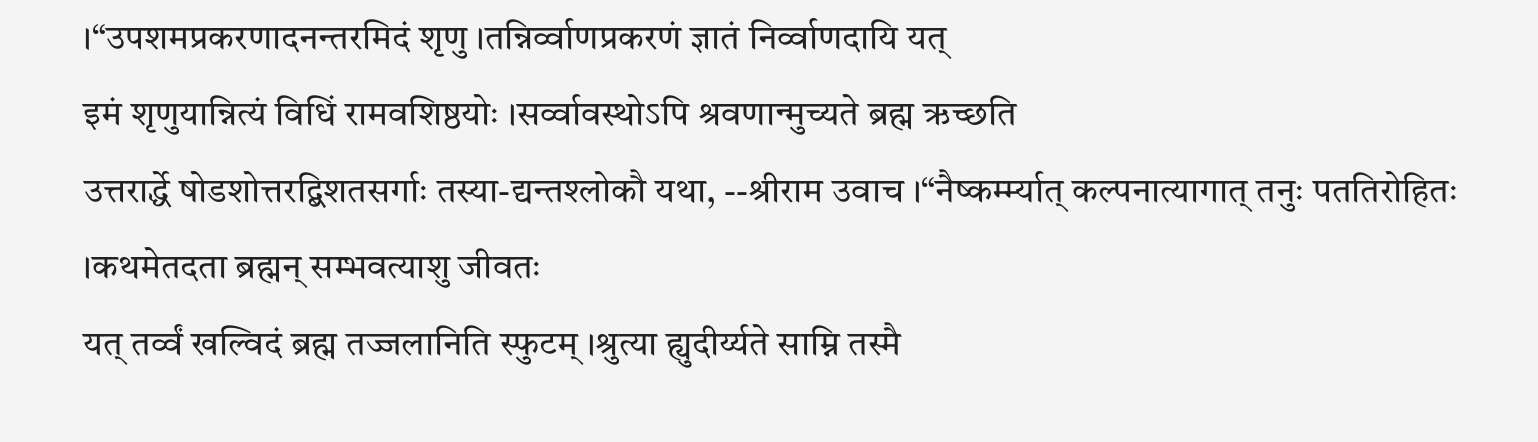।“उपशमप्रकरणादनन्तरमिदं शृणु ।तन्निर्व्वाणप्रकरणं ज्ञातं निर्व्वाणदायि यत्
इमं शृणुयान्नित्यं विधिं रामवशिष्ठयोः ।सर्व्वावस्थोऽपि श्रवणान्मुच्यते ब्रह्म ऋच्छति
उत्तरार्द्धे षोडशोत्तरद्बिशतसर्गाः तस्या-द्यन्तश्लोकौ यथा, --श्रीराम उवाच ।“नैष्कर्म्म्यात् कल्पनात्यागात् तनुः पततिरोहितः ।कथमेतदता ब्रह्मन् सम्भवत्याशु जीवतः
यत् तर्व्वं खल्विदं ब्रह्म तज्जलानिति स्फुटम् ।श्रुत्या ह्युदीर्य्यते साम्नि तस्मै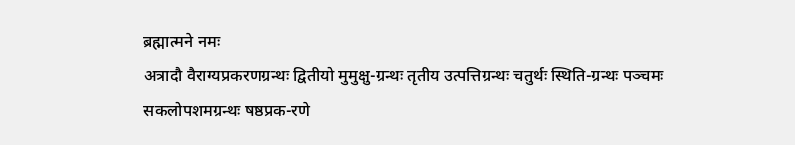ब्रह्मात्मने नमः
अत्रादौ वैराग्यप्रकरणग्रन्थः द्वितीयो मुमुक्षु-ग्रन्थः तृतीय उत्पत्तिग्रन्थः चतुर्थः स्थिति-ग्रन्थः पञ्चमः सकलोपशमग्रन्थः षष्ठप्रक-रणे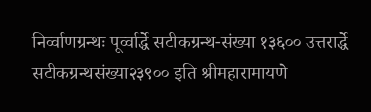निर्व्वाणग्रन्थः पूर्व्वार्द्धे सटीकग्रन्थ-संख्या १३६०० उत्तरार्द्धे सटीकग्रन्थसंख्या२३९०० इति श्रीमहारामायणे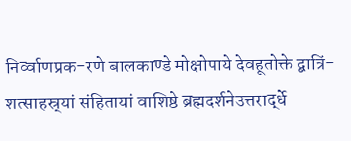निर्व्वाणप्रक-रणे बालकाण्डे मोक्षोपाये देवहूतोक्ते द्बात्रिं-शत्साहस्र्यां संहितायां वाशिष्ठे ब्रह्मदर्शनेउत्तरार्द्धे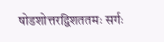षोडशोत्तरद्विशततमः सर्गः